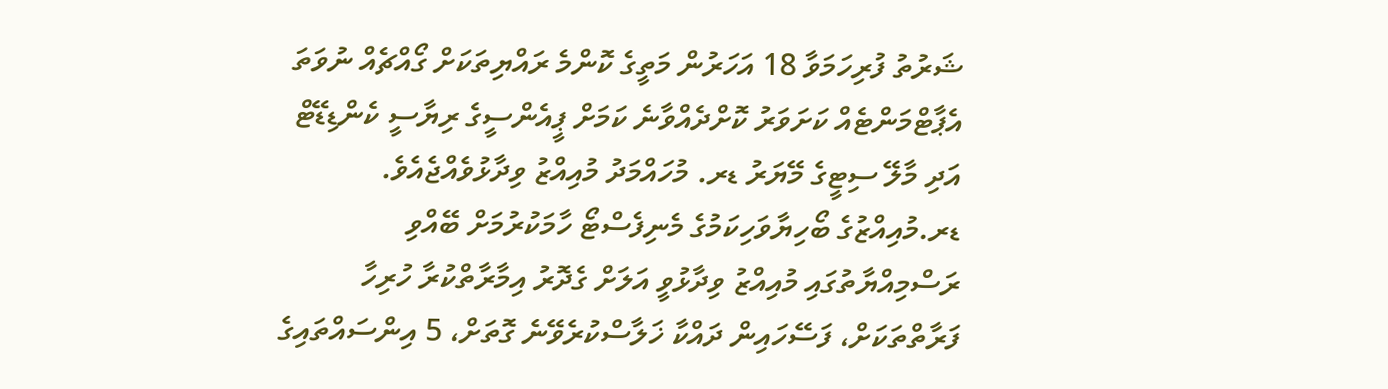ޝަރުތު ފުރިހަމަވާ 18 އަހަރުން މަތީގެ ކޮންމެ ރައްޔިތަކަށް ގޯއްޗެއް ނުވަތަ އެޕާޓްމަންޓެއް ކަށަވަރު ކޮށްދެއްވާނެ ކަމަށް ޕީއެންސީގެ ރިޔާސީ ކެންޑިޑޭޓް އަދި މާލޭ ސިޓީގެ މޭޔަރު ޑރ. މުހައްމަދު މުއިއްޒު ވިދާޅުވެއްޖެއެވެ.
ޑރ.މުއިއްޒުގެ ބޯހިޔާވަހިކަމުގެ މެނިފެސްޓޯ ހާމަކުރުމަށް ބޭއްވި ރަސްމިއްޔާތުގައި މުއިއްޒު ވިދާޅުވީ އަލަށް ގެދޮރު އިމާރާތްކުރާ ހުރިހާ ފަރާތްތަކަށް، ފަސޭހައިން ދައްކާ ޚަލާސްކުރެވޭނެ ގޮތަށް، 5 އިންސައްތައިގެ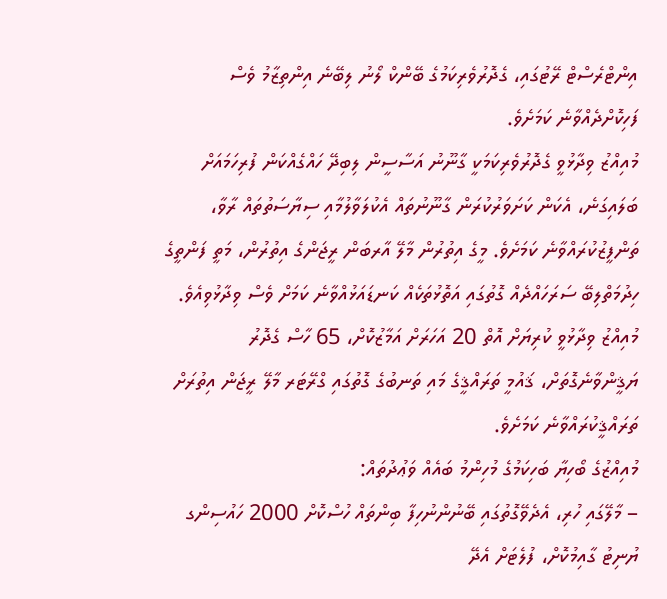އިންޓްރެސްޓް ރޭޓުގައި، ގެދޮރުވެރިކަމުގެ ބޭންކް ލޯނު ލިބޭނެ އިންތިޒާމު ވެސް ފަހިކޮށްދެއްވާނެ ކަމަށެވެ.
މުއިއްޒު ވިދާޅުވީ ގެދޮރުވެރިކަމަކީ ގާނޫނު އަސާސީން ލިބިދޭ ހައްގެއްކަން ފުރިހަމައަށް ބަލައިގަނެ، އެކަން ކަށަވަރުކުރަން ގާނޫނުތައް އެކުލަވާލުމާއި ސިޔާސަތުތައް ރާވާ، ތަންފީޒުކުރައްވާނެ ކަމަށެވެ. މީގެ އިތުރުން މާލޭ އާރބަން ރީޖަންގެ އިތުރުން، މަތީ ފަންތީގެ ހިދުމަތްލިބޭ ސަރަހައްދެއް ގޮތުގައި އަތޮޅުތަކެއް ކަނޑައަޅުއްވާނެ ކަމަށް ވެސް ވިދާޅުވިއެވެ.
މުއިއްޒު ވިދާޅުވީ ކުރިޔަށް އޮތް 20 އަހަރަށް އަމާޒުކޮށް، 65 ހާސް ގެދޮރު ޔަޤީންވާނެގޮތަށް، ޤައުމީ ތަރައްޤީގެ މައި ތަނބުގެ ގޮތުގައި ގްރޭޓަރ މާލޭ ރީޖަން އިތުރަށް ތަރައްޤީކުރައްވާނެ ކަމަށެވެ.
މުއިއްޒުގެ ބޯހިޔާ ބަހިކަމުގެ މުހިންމު ބައެއް ވަޢުދުތައް:
– މާލޭގައި ހުރި، އެދެވޭގޮތުގައި ބޭނުންނުހިފާ ބިންތައް ހުސްކޮށް 2000 ހައުސިންގ ޔުނިޓު ގާއިމުކޮށް، ފުލެޓަށް އެދޭ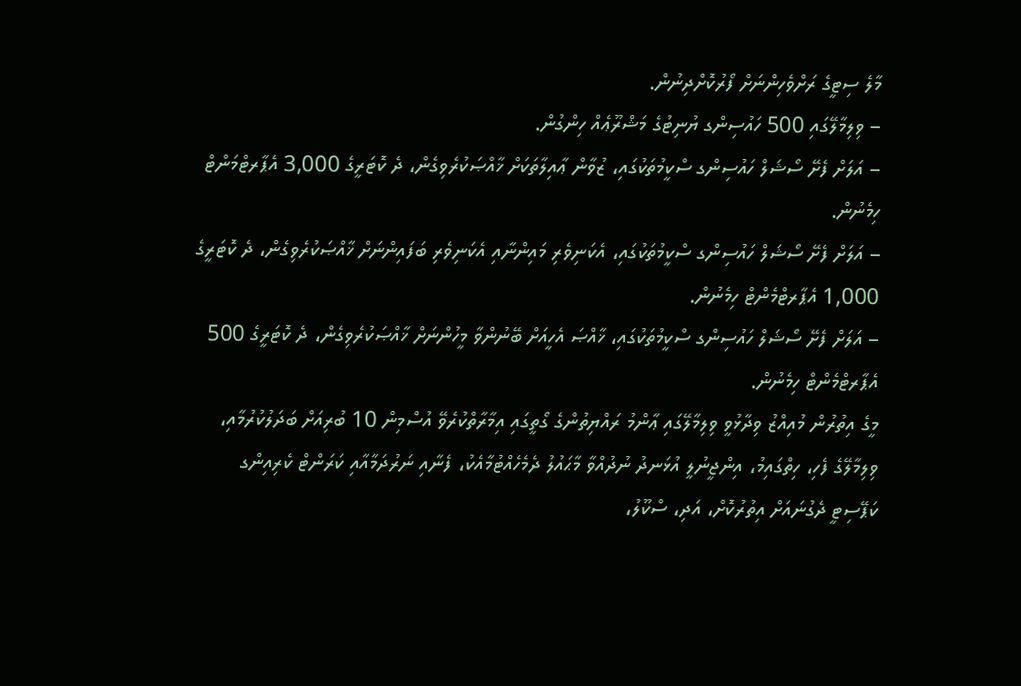މާލެ ސިޓީގެ ރަށްވެހިންނަށް ފޯރުކޮށްދިނުން.
– ވިލިމާލޭގައި 500 ހައުސިންގ ޔުނިޓުގެ މަޝްރޫޢެއް ހިންގުން.
– އަލަށް ފެށޭ ސޯޝަލް ހައުސިންގ ސްކީމުތަކުގައި، ޒުވާން ޢާއިލާތަކަށް ޚާއްޞަކުރެވިގެން، ދެ ކޮޓަރީގެ 3,000 އެޕާރޓްމަންޓް ހިމެނުން.
– އަލަށް ފެށޭ ސޯޝަލް ހައުސިންގ ސްކީމުތަކުގައި، އެކަނިވެރި މައިންނާއި އެކަނިވެރި ބަފައިންނަށް ޚާއްޞަކުރެވިގެން، ދެ ކޮޓަރީގެ 1,000 އެޕާރޓްމެންޓް ހިމެނުން.
– އަލަށް ފެށޭ ސޯޝަލް ހައުސިންގ ސްކީމުތަކުގައި، ޚާއްޞަ އެހީއަށް ބޭނުންވާ މީހުންނަށް ޚާއްޞަކުރެވިގެން، ދެ ކޮޓަރީގެ 500 އެޕާރޓްމެންޓް ހިމެނުން.
މީގެ އިތުރުން މުއިއްޒު ވިދާޅުވީ ވިލިމާލޭގައި ޢާންމު ރައްޔިތުންގެ ގޯތީގައި އިމާރާތްކުރެވޭ އުސްމިން 10 ބުރިއަށް ބަދަލުކުރުމާއި، ވިލިމާލޭގެ ފެހި، ހިތްގައިމު، އިންޖީނުލީ އުޅަނދު ނުދުއްވާ މާޙައުލު ދެމެހެއްޓުމާއެކު، ފެނާއި ނަރުދަމާއާއި ކަރަންޓް ކެރިއިންގ ކަޕޭސިޓީ ދެގުނައަށް އިތުރުކޮށް، އަދި، ސްކޫލު،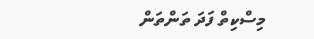މިސްކިތް ފަދަ ތަންތަން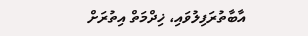އާބާތުރަފިލުވައި، ޚިދްމަތް އިތުރަށް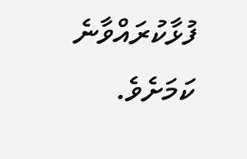ފުޅާކުރައްވާނެ ކަމަށެވެ.